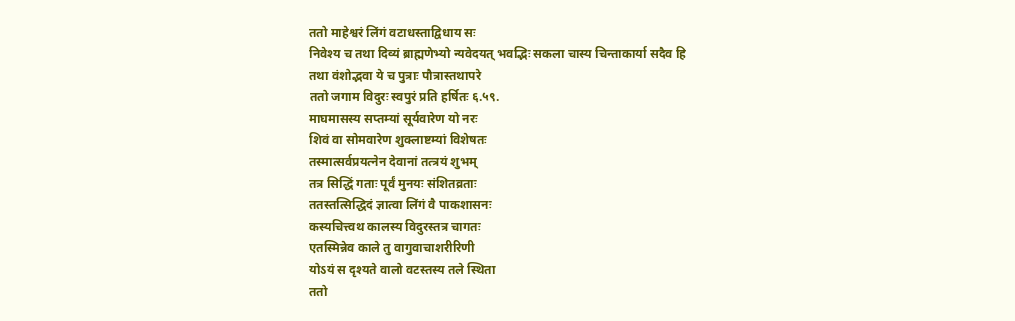ततो माहेश्वरं लिंगं वटाधस्ताद्विधाय सः
निवेश्य च तथा दिव्यं ब्राह्मणेभ्यो न्यवेदयत् भवद्भिः सकला चास्य चिन्ताकार्या सदैव हि
तथा वंशोद्भवा ये च पुत्राः पौत्रास्तथापरे
ततो जगाम विदुरः स्वपुरं प्रति हर्षितः ६.५९.
माघमासस्य सप्तम्यां सूर्यवारेण यो नरः
शिवं वा सोमवारेण शुक्लाष्टम्यां विशेषतः
तस्मात्सर्वप्रयत्नेन देवानां तत्त्रयं शुभम्
तत्र सिद्धिं गताः पूर्वं मुनयः संशितव्रताः
ततस्तत्सिद्धिदं ज्ञात्वा लिंगं वै पाकशासनः
कस्यचित्त्वथ कालस्य विदुरस्तत्र चागतः
एतस्मिन्नेव काले तु वागुवाचाशरीरिणी
योऽयं स दृश्यते वालो वटस्तस्य तले स्थिता
ततो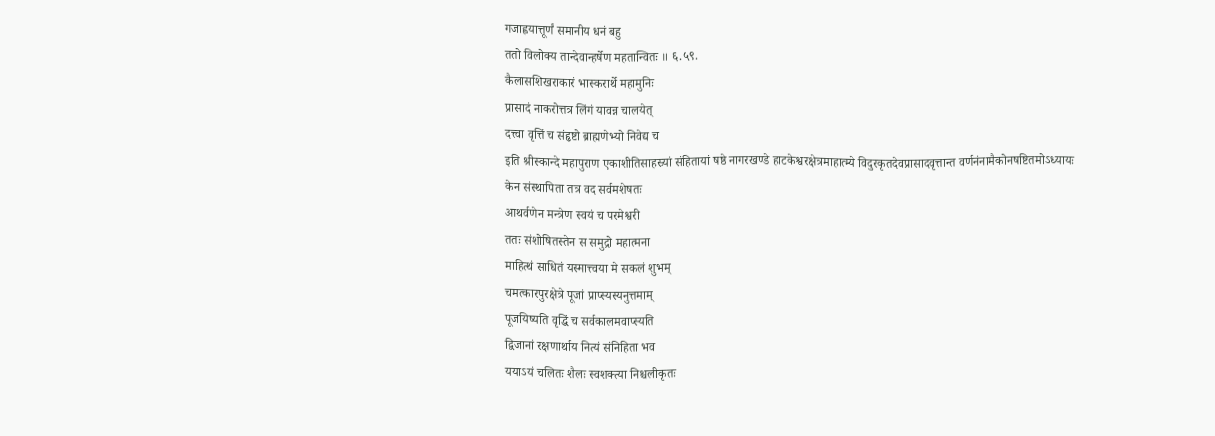गजाह्वयात्तूर्णं समानीय धनं बहु
ततो विलोक्य तान्देवान्हर्षेण महतान्वितः ॥ ६.५९.
कैलासशिखराकारं भास्करार्थे महामुनिः
प्रासादं नाकरोत्तत्र लिंगं यावन्न चालयेत्
दत्त्वा वृत्तिं च संहृष्टो ब्राह्मणेभ्यो निवेद्य च
इति श्रीस्कान्दे महापुराण एकाशीतिसाहस्र्यां संहितायां षष्ठे नागरखण्डे हाटकेश्वरक्षेत्रमाहात्म्ये विदुरकृतदेवप्रासादवृत्तान्त वर्णनंनामैकोनषष्टितमोऽध्यायः
केन संस्थापिता तत्र वद सर्वमशेषतः
आथर्वणेन मन्त्रेण स्वयं च परमेश्वरी
ततः संशोषितस्तेन स समुद्रो महात्मना
माहित्थं साधितं यस्मात्त्वया मे सकलं शुभम्
चमत्कारपुरक्षेत्रे पूजां प्राप्स्यस्यनुत्तमाम्
पूजयिष्यति वृद्धिं च सर्वकालमवाप्स्यति
द्विजानां रक्षणार्थाय नित्यं संनिहिता भव
ययाऽयं चलितः शैलः स्वशक्त्या निश्चलीकृतः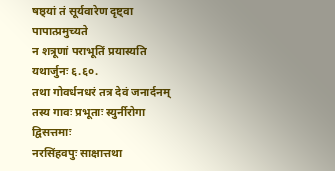षष्ठ्यां तं सूर्यवारेण दृष्ट्वा पापात्प्रमुच्यते
न शत्रूणां पराभूतिं प्रयास्यति यथार्जुनः ६.६०.
तथा गोवर्धनधरं तत्र देवं जनार्दनम् तस्य गावः प्रभूताः स्युर्नीरोगा द्विसत्तमाः
नरसिंहवपुः साक्षात्तथा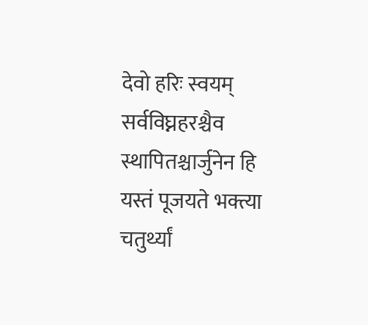देवो हरिः स्वयम् सर्वविघ्नहरश्चैव स्थापितश्चार्जुनेन हि
यस्तं पूजयते भक्त्या चतुर्थ्यां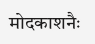मोदकाशनैः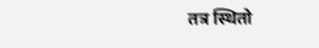तत्र स्थितो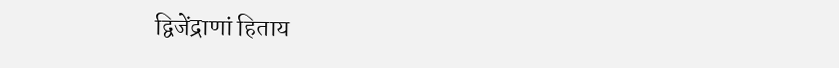द्विजेंद्राणां हिताय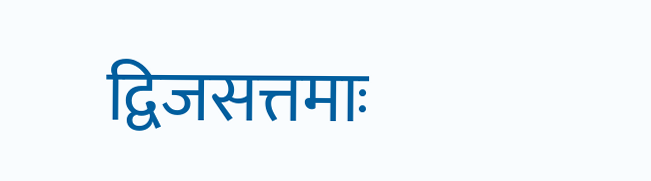द्विजसत्तमाः